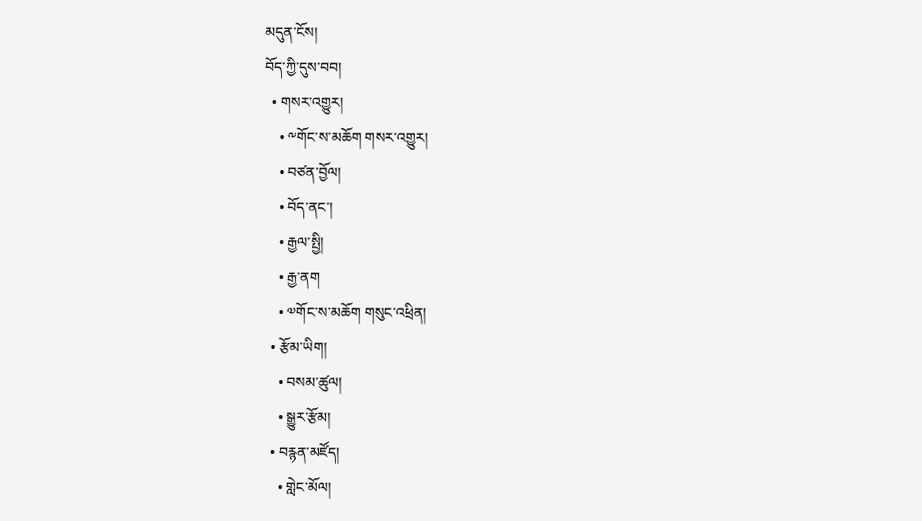མདུན་ངོས།
བོད་ཀྱི་དུས་བབ།
  • གསར་འགྱུར།
    • ༸གོང་ས་མཆོག གསར་འགྱུར།
    • བཙན་བྱོལ།
    • བོད་ནང་།
    • རྒྱལ་སྤྱི།
    • རྒྱ་ནག
    • ༧གོང་ས་མཆོག གསུང་འཕྲིན།
  • རྩོམ་ཡིག།
    • བསམ་ཚུལ།
    • སྒྱུར་རྩོམ།
  • བརྙན་མཛོད།
    • གླེང་མོལ།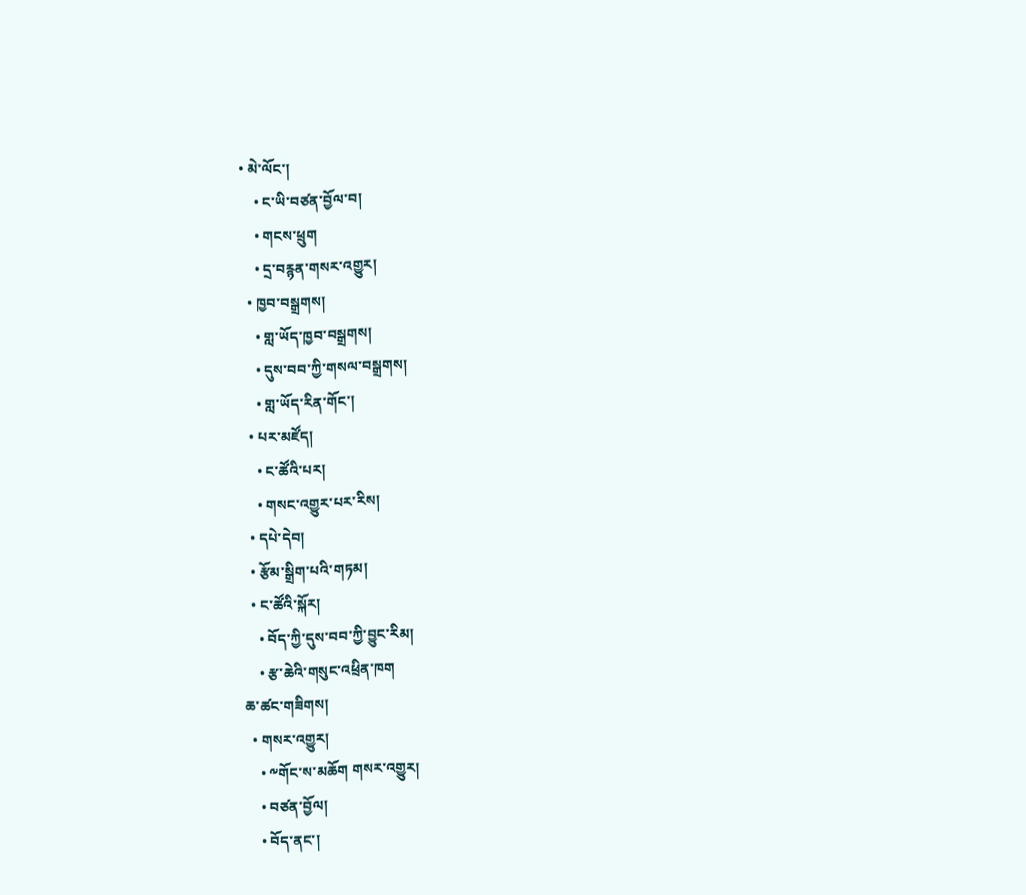• མེ་ལོང་།
    • ང་ཡི་བཙན་བྱོལ་བ།
    • གངས་ཕྲུག
    • དྲ་བརྙན་གསར་འགྱུར།
  • ཁྱབ་བསྒྲགས།
    • གླ་ཡོད་ཁྱབ་བསྒྲགས།
    • དུས་བབ་ཀྱི་གསལ་བསྒྲགས།
    • གླ་ཡོད་རིན་གོང་།
  • པར་མཛོད།
    • ང་ཚོའི་པར།
    • གསང་འགྱུར་པར་རིས།
  • དཔེ་དེབ།
  • རྩོམ་སྒྲིག་པའི་གཏམ།
  • ང་ཚོའི་སྐོར།
    • བོད་ཀྱི་དུས་བབ་ཀྱི་བྱུང་རིམ།
    • རྩ་ཆེའི་གསུང་འཕྲིན་ཁག
ཆ་ཚང་གཟིགས།
  • གསར་འགྱུར།
    • ༸གོང་ས་མཆོག གསར་འགྱུར།
    • བཙན་བྱོལ།
    • བོད་ནང་།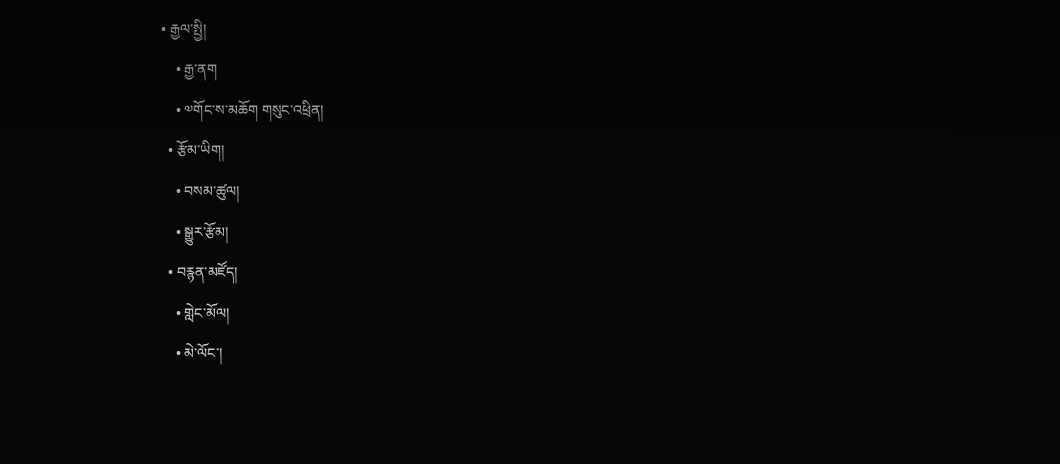• རྒྱལ་སྤྱི།
    • རྒྱ་ནག
    • ༧གོང་ས་མཆོག གསུང་འཕྲིན།
  • རྩོམ་ཡིག།
    • བསམ་ཚུལ།
    • སྒྱུར་རྩོམ།
  • བརྙན་མཛོད།
    • གླེང་མོལ།
    • མེ་ལོང་།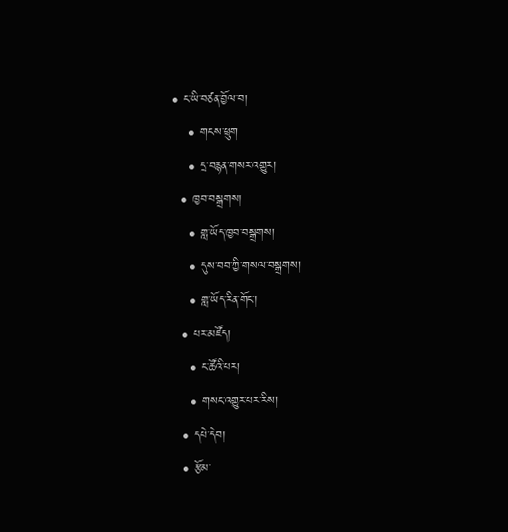• ང་ཡི་བཙན་བྱོལ་བ།
    • གངས་ཕྲུག
    • དྲ་བརྙན་གསར་འགྱུར།
  • ཁྱབ་བསྒྲགས།
    • གླ་ཡོད་ཁྱབ་བསྒྲགས།
    • དུས་བབ་ཀྱི་གསལ་བསྒྲགས།
    • གླ་ཡོད་རིན་གོང་།
  • པར་མཛོད།
    • ང་ཚོའི་པར།
    • གསང་འགྱུར་པར་རིས།
  • དཔེ་དེབ།
  • རྩོམ་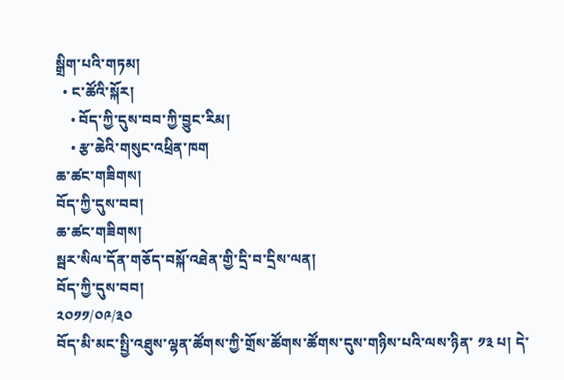སྒྲིག་པའི་གཏམ།
  • ང་ཚོའི་སྐོར།
    • བོད་ཀྱི་དུས་བབ་ཀྱི་བྱུང་རིམ།
    • རྩ་ཆེའི་གསུང་འཕྲིན་ཁག
ཆ་ཚང་གཟིགས།
བོད་ཀྱི་དུས་བབ།
ཆ་ཚང་གཟིགས།
སྦར་སིལ་དོན་གཅོད་བསྐོ་འཐེན་གྱི་དྲི་བ་དྲིས་ལན།
བོད་ཀྱི་དུས་བབ།
༢༠༡༡/༠༩/༣༠
བོད་མི་མང་སྤྱི་འཐུས་ལྷན་ཚོགས་ཀྱི་གྲོས་ཚོགས་ཚོགས་དུས་གཉིས་པའི་ལས་ཉིན་ ༡༣ པ། དེ་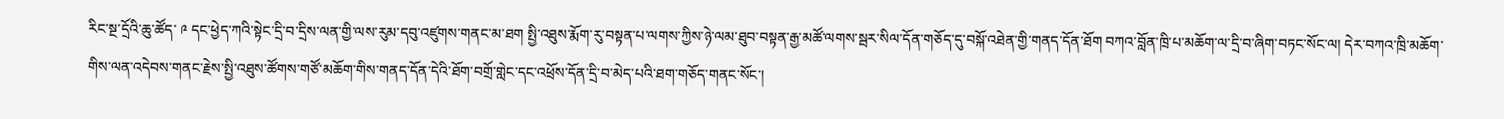རིང་སྔ་དྲོའི་ཆུ་ཚོད་ ༩ དང་ཕྱེད་ཀའི་སྟེང་དྲི་བ་དྲིས་ལན་གྱི་ལས་རུམ་དབུ་འཛུགས་གནང་མ་ཐག སྤྱི་འཐུས་རྨོག་རུ་བསྟན་པ་ལགས་ཀྱིས་ཉེ་ལམ་ཐུབ་བསྟན་རྒྱ་མཚོ་ལགས་སྦར་སིལ་དོན་གཅོད་དུ་བསྐོ་འཐེན་གྱི་གནད་དོན་ཐོག བཀའ་བློན་ཁྲི་པ་མཆོག་ལ་དྲི་བ་ཞིག་བཏང་སོང་ལ། དེར་བཀའ་ཁྲི་མཆོག་གིས་ལན་འདེབས་གནང་རྗེས་སྤྱི་འཐུས་ཚོགས་གཙོ་མཆོག་གིས་གནད་དོན་དེའི་ཐོག་བགྲོ་གླེང་དང་འཕྲོས་དོན་དྲི་བ་མེད་པའི་ཐག་གཅོད་གནང་སོང་།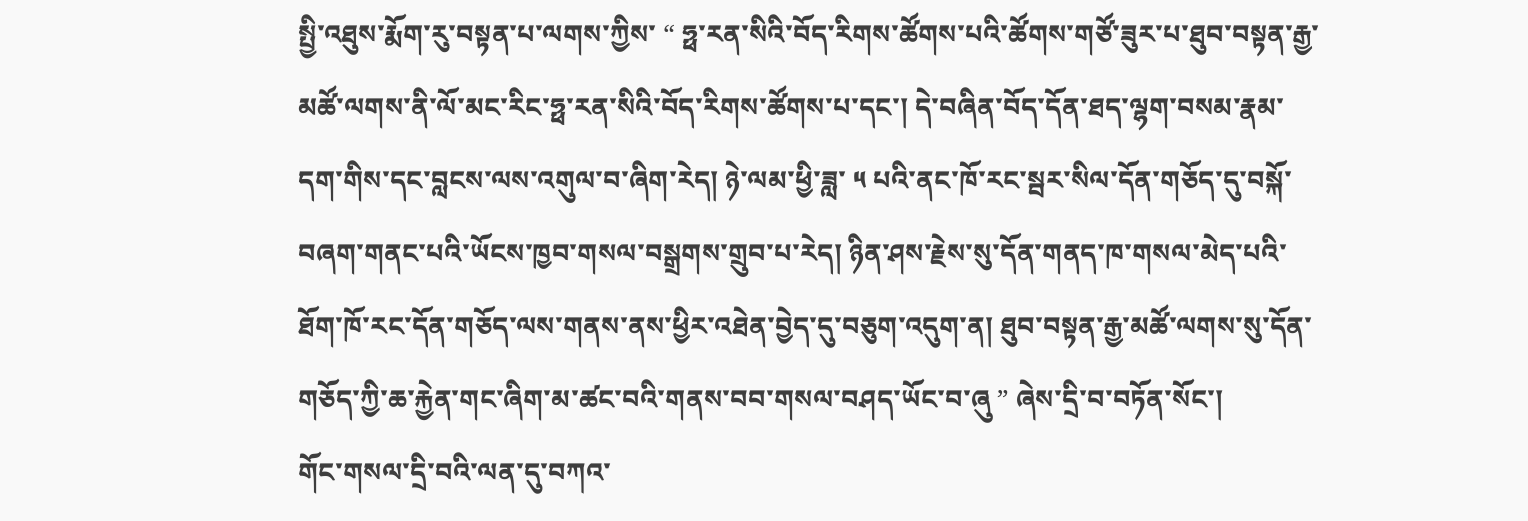སྤྱི་འཐུས་རྨོག་རུ་བསྟན་པ་ལགས་ཀྱིས་ “ ཧྥ་རན་སིའི་བོད་རིགས་ཚོགས་པའི་ཚོགས་གཙོ་ཟུར་པ་ཐུབ་བསྟན་རྒྱ་མཚོ་ལགས་ནི་ལོ་མང་རིང་ཧྥ་རན་སིའི་བོད་རིགས་ཚོགས་པ་དང་། དེ་བཞིན་བོད་དོན་ཐད་ལྷག་བསམ་རྣམ་དག་གིས་དང་བླངས་ལས་འགུལ་བ་ཞིག་རེད། ཉེ་ལམ་ཕྱི་ཟླ་ ༥ པའི་ནང་ཁོ་རང་སྦར་སིལ་དོན་གཅོད་དུ་བསྐོ་བཞག་གནང་པའི་ཡོངས་ཁྱབ་གསལ་བསྒྲགས་གྲུབ་པ་རེད། ཉིན་ཤས་རྗེས་སུ་དོན་གནད་ཁ་གསལ་མེད་པའི་ཐོག་ཁོ་རང་དོན་གཅོད་ལས་གནས་ནས་ཕྱིར་འཐེན་བྱེད་དུ་བཅུག་འདུག་ན། ཐུབ་བསྟན་རྒྱ་མཚོ་ལགས་སུ་དོན་གཅོད་ཀྱི་ཆ་རྐྱེན་གང་ཞིག་མ་ཚང་བའི་གནས་བབ་གསལ་བཤད་ཡོང་བ་ཞུ ” ཞེས་དྲི་བ་བཏོན་སོང་།
གོང་གསལ་དྲི་བའི་ལན་དུ་བཀའ་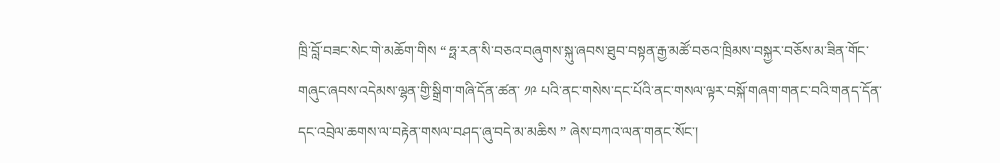ཁྲི་བློ་བཟང་སེང་གེ་མཆོག་གིས “ ཧྥ་རན་སི་བཅའ་བཞུགས་སྐུ་ཞབས་ཐུབ་བསྟན་རྒྱ་མཚོ་བཅའ་ཁྲིམས་བསྐྱར་བཅོས་མ་ཟིན་གོང་གཞུང་ཞབས་འདེམས་ལྷན་གྱི་སྒྲིག་གཞི་དོན་ཚན་ ༡༩ པའི་ནང་གསེས་དང་པོའི་ནང་གསལ་ལྟར་བསྐོ་གཞག་གནང་བའི་གནད་དོན་དང་འབྲེལ་ཆགས་ལ་བརྟེན་གསལ་བཤད་ཞུ་བདེ་མ་མཆིས ” ཞེས་བཀའ་ལན་གནང་སོང་།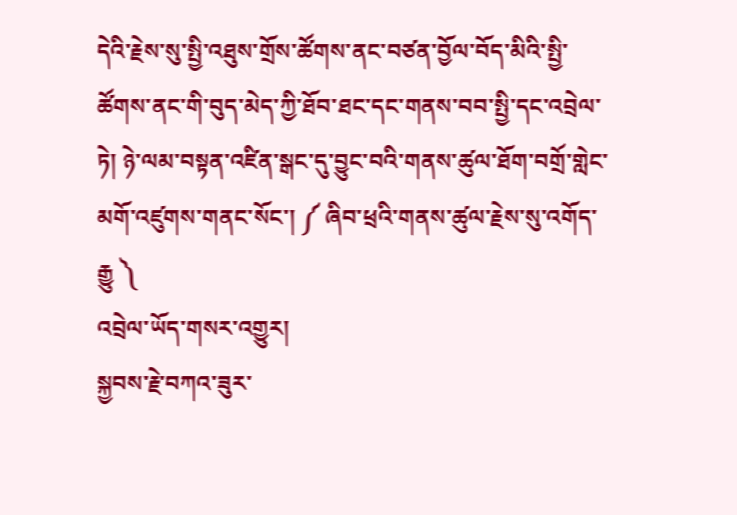དེའི་རྗེས་སུ་སྤྱི་འཐུས་གྲོས་ཚོགས་ནང་བཙན་བྱོལ་བོད་མིའི་སྤྱི་ཚོགས་ནང་གི་བུད་མེད་ཀྱི་ཐོབ་ཐང་དང་གནས་བབ་སྤྱི་དང་འབྲེལ་ཏེ། ཉེ་ལམ་བསྟན་འཛིན་སྒང་དུ་བྱུང་བའི་གནས་ཚུལ་ཐོག་བགྲོ་གླེང་མགོ་འཛུགས་གནང་སོང་། ༼ ཞིབ་ཕྲའི་གནས་ཚུལ་རྗེས་སུ་འགོད་རྒྱུ ༽
འབྲེལ་ཡོད་གསར་འགྱུར།
སྐྱབས་རྗེ་བཀའ་ཟུར་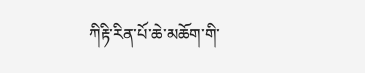ཀིརྟི་རིན་པོ་ཆེ་མཆོག་གི་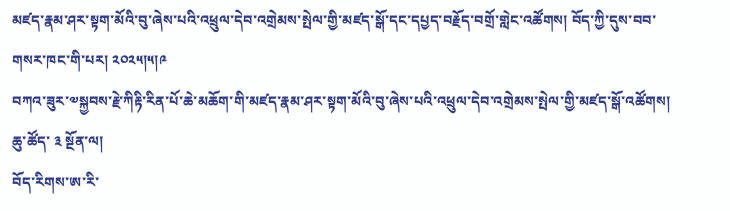མཛད་རྣམ་ཤར་སྟག་མོའི་བུ་ཞེས་པའི་འཕྲུལ་དེབ་འགྲེམས་སྤེལ་གྱི་མཛད་སྒོ་དང་དཔྱད་བརྗོད་བགྲོ་གླེང་འཚོགས། བོད་ཀྱི་དུས་བབ་གསར་ཁང་གི་པར། ༢༠༢༥།༥།༩
བཀའ་ཟུར་༧སྐྱབས་རྗེ་ཀིརྟི་རིན་པོ་ཆེ་མཆོག་གི་མཛད་རྣམ་ཤར་སྟག་མོའི་བུ་ཞེས་པའི་འཕྲུལ་དེབ་འགྲེམས་སྤེལ་གྱི་མཛད་སྒོ་འཚོགས།
ཆུ་ཚོད་ ༣ སྔོན་ལ།
བོད་རིགས་ཨ་རི་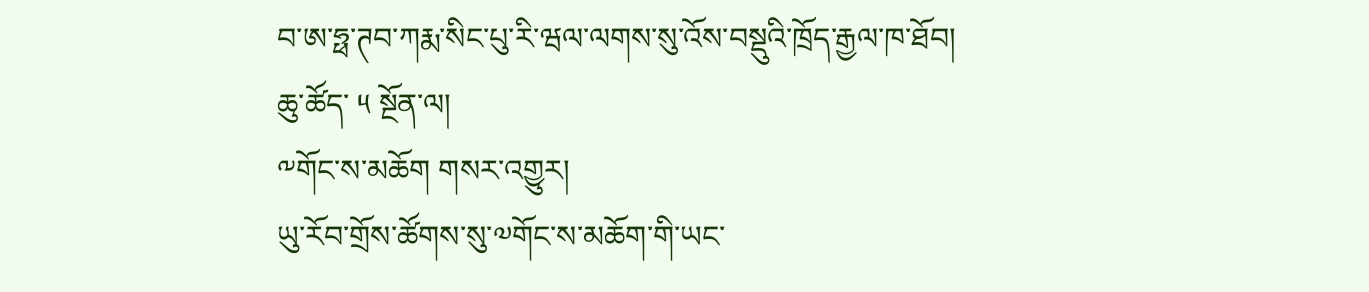བ་ཨ་ཧྥ་ཊབ་ཀརྨ་སིང་པུ་རི་ཝལ་ལགས་སུ་འོས་བསྡུའི་ཁྲོད་རྒྱལ་ཁ་ཐོབ།
ཆུ་ཚོད་ ༥ སྔོན་ལ།
༸གོང་ས་མཆོག གསར་འགྱུར།
ཡུ་རོབ་གྲོས་ཚོགས་སུ་༧གོང་ས་མཆོག་གི་ཡང་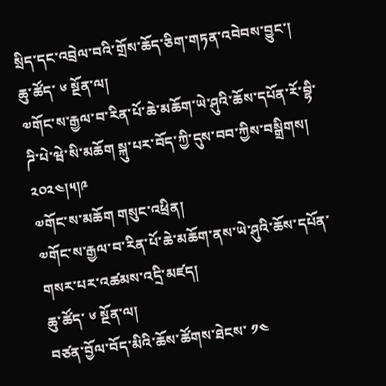སྲིད་དང་འབྲེལ་བའི་གྲོས་ཆོད་ཅིག་གཏན་འབེབས་བྱུང་།
ཆུ་ཚོད་ ༦ སྔོན་ལ།
༧གོང་ས་རྒྱལ་བ་རིན་པོ་ཆེ་མཆོག་ཡེ་ཤུའི་ཆོས་དཔོན་རོ་བྷི་ཌི་པེ་ཝེ་སི་མཆོག སྐུ་པར་བོད་ཀྱི་དུས་བབ་ཀྱིས་བསྒྲིགས། ༢༠༢༤།༥།༩
༧གོང་ས་མཆོག གསུང་འཕྲིན།
༧གོང་ས་རྒྱལ་བ་རིན་པོ་ཆེ་མཆོག་ནས་ཡེ་ཤུའི་ཆོས་དཔོན་གསར་པར་འཚམས་འདྲི་མཛད།
ཆུ་ཚོད་ ༦ སྔོན་ལ།
བཙན་བྱོལ་བོད་མིའི་ཆོས་ཚོགས་ཐེངས་ ༡༤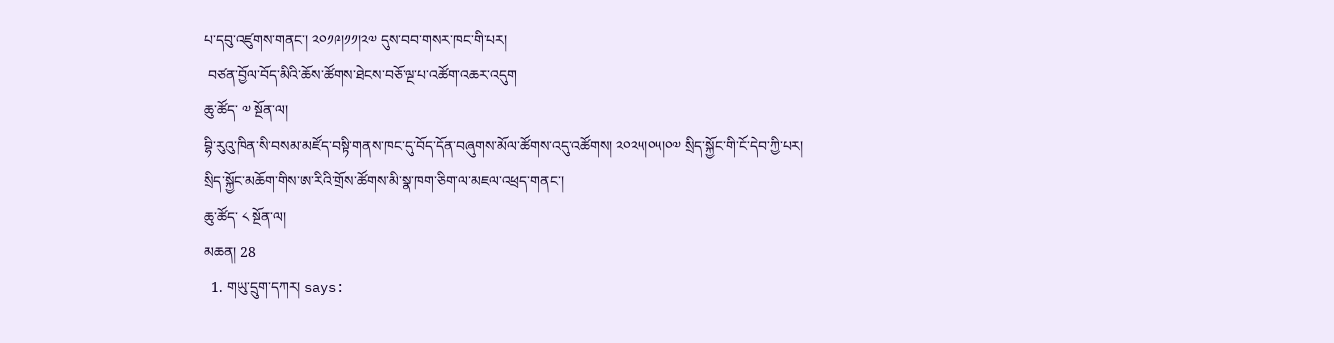པ་དབུ་འཛུགས་གནང་། ༢༠༡༩།༡༡།༢༧ དུས་བབ་གསར་ཁང་གི་པར།
 བཙན་བྱོལ་བོད་མིའི་ཆོས་ཚོགས་ཐེངས་བཅོ་ལྔ་པ་འཚོག་འཆར་འདུག
ཆུ་ཚོད་ ༧ སྔོན་ལ།
བྷི་རུའུ་ཁིན་སི་བསམ་མཛོད་བསྟི་གནས་ཁང་དུ་བོད་དོན་བཞུགས་མོལ་ཚོགས་འདུ་འཚོགས། ༢༠༢༥།༠༥།༠༧ སྲིད་སྐྱོང་གི་ངོ་དེབ་ཀྱི་པར།
སྲིད་སྐྱོང་མཆོག་གིས་ཨ་རིའི་གྲོས་ཚོགས་མི་སྣ་ཁག་ཅིག་ལ་མཇལ་འཕྲད་གནང་།
ཆུ་ཚོད་ ༨ སྔོན་ལ།
མཆན། 28
  1. གཡུ་དྲུག་དཀར། says: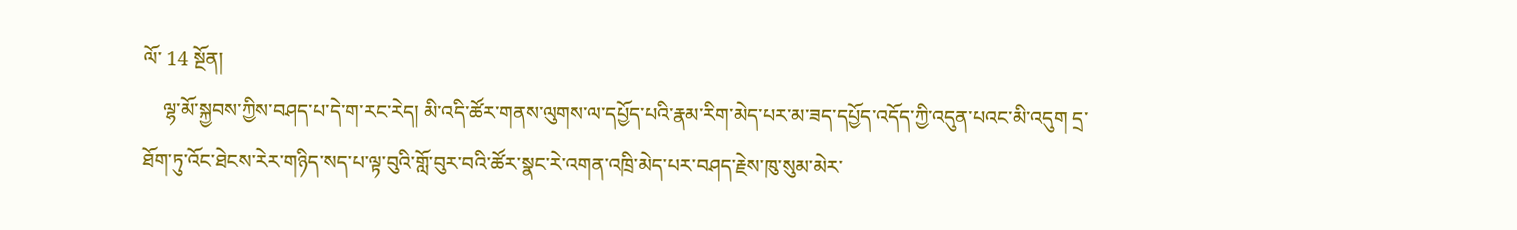ལོ་ 14 སྔོན།
    ལྷ་མོ་སྐྱབས་ཀྱིས་བཤད་པ་དེ་ག་རང་རེད། མི་འདི་ཚོར་གནས་ལུགས་ལ་དཔྱོད་པའི་རྣམ་རིག་མེད་པར་མ་ཟད་དཔྱོད་འདོད་ཀྱི་འདུན་པའང་མི་འདུག དྲ་ཐོག་ཏུ་འོང་ཐེངས་རེར་གཉིད་སད་པ་ལྟ་བུའི་གློ་བུར་བའི་ཚོར་སྣང་རེ་འགན་འཁྲི་མེད་པར་བཤད་རྗེས་ཁུ་སུམ་མེར་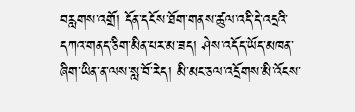བརླགས་འགྲོ། དོན་དངོས་ཐོག་གནས་ཚུལ་འདི་དེ་འདྲའི་དཀའ་གནད་ཅིག་མིན་པར་མ་ཟད། ཤེས་འདོད་ཡོད་མཁན་ཞིག་ཡིན་ན་ལས་སླ་བོ་རེད། མི་མང་ཅལ་འདྲོགས་མི་འོངས་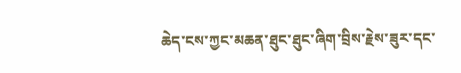ཆེད་ངས་ཀྱང་མཆན་ཐུང་ཐུང་ཞིག་བྲིས་རྗེས་ཟུར་དང་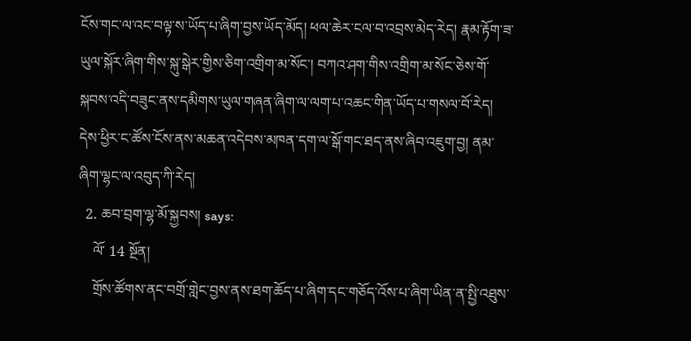ངོས་གང་ལ་འང་བལྟ་ས་ཡོད་པ་ཞིག་བྱས་ཡོད་མོད། ཕལ་ཆེར་ངལ་བ་འབྲས་མེད་རེད། རྣམ་རྟོག་ཟ་ཡུལ་སྐོར་ཞིག་གིས་སྐུ་སྒེར་གྱིས་ཅིག་འགྲིག་མ་སོང་། བཀའ་ཤག་གིས་འགྲིག་མ་སོང་ཅེས་གོ་སྐབས་འདི་བཟུང་ནས་དམིགས་ཡུལ་གཞན་ཞིག་ལ་ལག་པ་འཆང་གིན་ཡོད་པ་གསལ་བོ་རེད། དེས་ཕྱིར་ང་ཚོས་ངོས་ནས་མཆན་འདེབས་མཁན་དག་ལ་སྒོ་གང་ཐད་ནས་ཞིབ་འཇུག་བྱ། ནམ་ཞིག་ལྷང་ལ་འབུད་ཀི་རེད།
  2. ཆབ་བྲག་ལྷ་མོ་སྐྱབས། says:
    ལོ་ 14 སྔོན།
    གྲོས་ཚོགས་ནང་བགྲོ་གླེང་བྱས་ནས་ཐག་ཆོད་པ་ཞིག་དང་གཅོད་འོས་པ་ཞིག་ཡིན་ན་སྤྱི་འཐུས་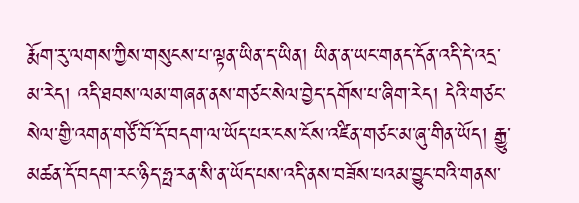རྨོག་རུ་ལགས་ཀྱིས་གསུངས་པ་ལྟན་ཡིན་ད་ཡིན། ཡིན་ན་ཡང་གནད་དོན་འདི་དེ་འདྲ་མ་རེད། འདི་ཐབས་ལམ་གཞན་ནས་གཙང་སེལ་བྱེད་དགོས་པ་ཞིག་རེད། དེའི་གཙང་སེལ་གྱི་འགན་གཙོ་བོ་དོ་བདག་ལ་ཡོད་པར་ངས་ངོས་འཛིན་གཙང་མ་ཞུ་གིན་ཡོད། རྒྱུ་མཚན་དོ་བདག་རང་ཉིད་ཧྥ་རན་སི་ན་ཡོད་པས་འདི་ནས་བཟོས་པའམ་བྱུང་བའི་གནས་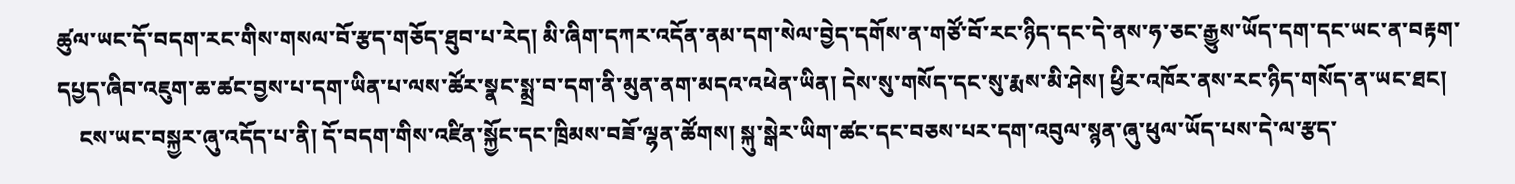ཚུལ་ཡང་དོ་བདག་རང་གིས་གསལ་བོ་རྩད་གཅོད་ཐུབ་པ་རེད། མི་ཞིག་དཀར་འདོན་ནམ་དག་སེལ་བྱེད་དགོས་ན་གཙོ་བོ་རང་ཉིད་དང་དེ་ནས་ཧ་ཅང་རྒྱུས་ཡོད་དག་དང་ཡང་ན་བརྟག་དཔྱད་ཞིབ་འཇུག་ཆ་ཚང་བྱས་པ་དག་ཡིན་པ་ལས་ཚོར་སྣང་སྨྲ་བ་དག་ནི་མུན་ནག་མདའ་འཕེན་ཡིན། དེས་སུ་གསོད་དང་སུ་རྨས་མི་ཤེས། ཕྱིར་འཁོར་ནས་རང་ཉིད་གསོད་ན་ཡང་ཐང།
    ངས་ཡང་བསྐྱར་ཞུ་འདོད་པ་ནི། དོ་བདག་གིས་འཛིན་སྐྱོང་དང་ཁྲིམས་བཟོ་ལྷན་ཚོགས། སྐུ་སྒེར་ཡིག་ཚང་དང་བཅས་པར་དག་འབུལ་སྙན་ཞུ་ཕུལ་ཡོད་པས་དེ་ལ་རྩད་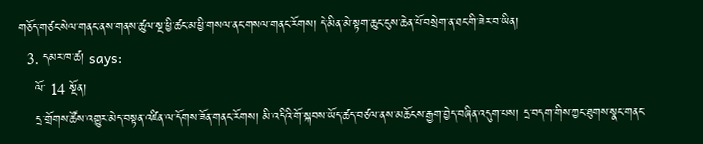གཅོད་གཙང་སེལ་གནང་ནས་གནས་ཚུལ་སྔ་ཕྱི་ཚང་མ་ཕྱི་གསལ་ནང་གསལ་གནང་རོགས། དེ་མིན་མེ་སྟག་ཆུང་ངུས་ཆེན་པོ་བསྲེག་ན་ཐང་གི་ཟེར་བ་ཡིན།
  3. དམར་ཁ་ཚ། says:
    ལོ་ 14 སྔོན།
    དྲ་གྲོགས་ཚོས་འགྱུར་མེད་བསྟན་འཛིན་ལ་དོགས་ཟོན་གནང་རོགས། མི་འདིའི་གོ་སྐབས་ཡོད་ཚད་བཙལ་ནས་མཆོངས་རྒྱག་བྱེད་བཞིན་འདུག་པས། དྲ་བདག་གིས་ཀྱང་ཐུགས་སྣང་གནང་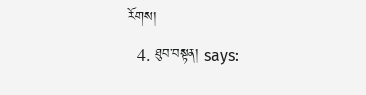རོགས།
  4. ཐུབ་བསྟན། says: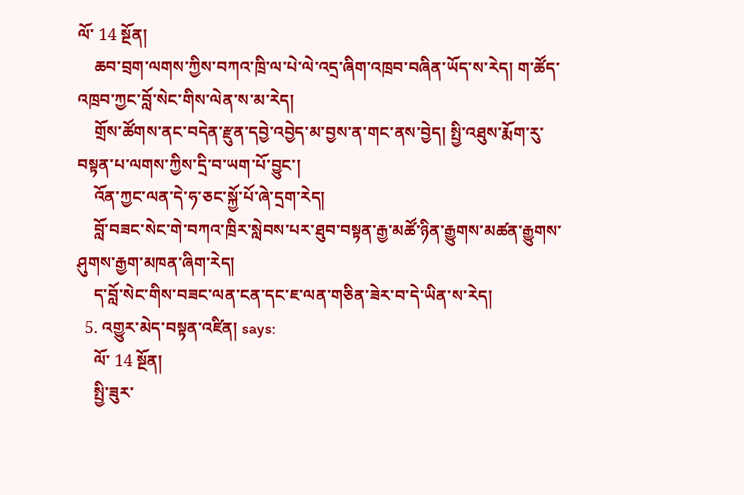ལོ་ 14 སྔོན།
    ཆབ་བྲག་ལགས་ཀྱིས་བཀའ་ཁྲི་ལ་པེ་ལེ་འདྲ་ཞིག་འཁྲབ་བཞིན་ཡོད་ས་རེད། ག་ཚོད་འཁྲབ་ཀྱང་བློ་སེང་གིས་ལེན་ས་མ་རེད།
    གྲོས་ཚོགས་ནང་བདེན་རྫུན་དབྱེ་འབྱེད་མ་བྱས་ན་གང་ནས་བྱེད། སྤྱི་འཐུས་རྨོག་རུ་བསྟན་པ་ལགས་ཀྱིས་དྲི་བ་ཡག་པོ་བྱུང་།
    འོན་ཀྱང་ལན་དེ་ཧ་ཅང་སྐྱོ་པོ་ཞེ་དྲག་རེད།
    བློ་བཟང་སེང་གེ་བཀའ་ཁྲིར་སླེབས་པར་ཐུབ་བསྟན་རྒྱ་མཚོ་ཉིན་རྒྱུགས་མཚན་རྒྱུགས་ཤུགས་རྒྱག་མཁན་ཞིག་རེད།
    ད་བློ་སེང་གིས་བཟང་ལན་ངན་དང་ཇ་ལན་གཅིན་ཟེར་བ་དེ་ཡིན་ས་རེད།
  5. འགྱུར་མེད་བསྟན་འཛིན། says:
    ལོ་ 14 སྔོན།
    སྤྱི་ཟུར་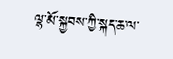ལྷ་མོ་སྐྱབས་ཀྱི་སྐད་ཆ་ལ་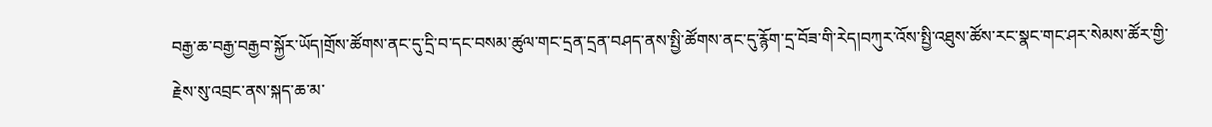བརྒྱ་ཆ་བརྒྱ་བརྒྱབ་སྐྱོར་ཡོད།གྲོས་ཚོགས་ནང་དུ་དྲི་བ་དང་བསམ་ཚུལ་གང་དྲན་དྲན་བཤད་ནས་སྤྱི་ཚོགས་ནང་དུ་རྙོག་དྲ་བོཟ་གི་རེད།བཀུར་འོས་སྤྱི་འཐུས་ཚོས་རང་སྣང་གང་ཤར་སེམས་ཚོར་གྱི་རྗེས་སུ་འབྲང་ནས་སྐད་ཆ་མ་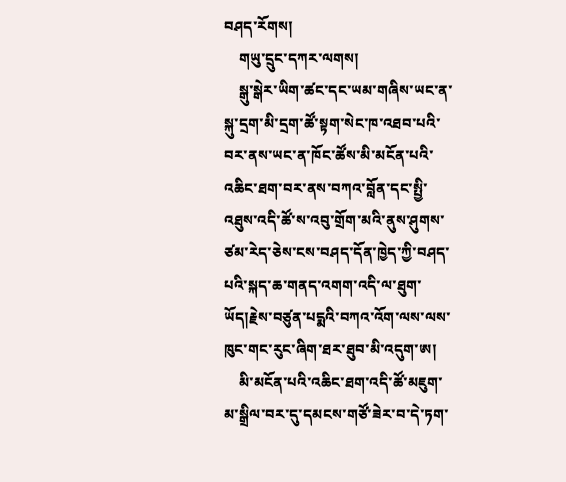བཤད་རོགས།
    གཡུ་དྲུང་དཀར་ལགས།
    སྒུ་སྒེར་ཡིག་ཚང་དང་ཡམ་གཞིས་ཡང་ན་སྐུ་དྲག་མི་དྲག་ཚོ་སྟག་སེང་ཁ་འཐབ་པའི་བར་ནས་ཡང་ན་ཁོང་ཚོས་མི་མངོན་པའི་འཆིང་ཐག་བར་ནས་བཀའ་བློན་དང་སྤྱི་འཐུས་འདི་ཚོ་ས་འབུ་གྲོག་མའི་ནུས་ཤུགས་ཙམ་རེད་ཅེས་ངས་བཤད་དོན་ཁྱེད་ཀྱི་བཤད་པའི་སྐད་ཆ་གནད་འགག་འདི་ལ་ཐུག་ཡོད།རྗེས་བཙུན་པདྨའི་བཀའ་འོག་ལས་ལས་ཁུང་གང་རུང་ཞིག་ཐར་ཐུབ་མི་འདུག་ཨ།
    མི་མངོན་པའི་འཆིང་ཐག་འདི་ཚོ་མཇུག་མ་སྒྲིལ་བར་དུ་དམངས་གཙོ་ཟེར་བ་དེ་ཏག་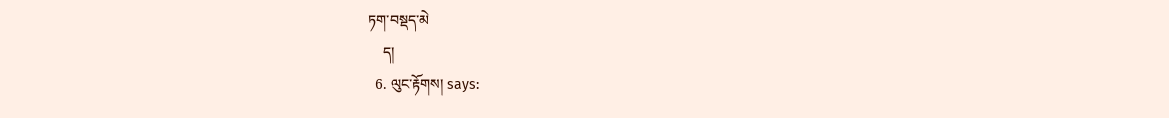ཏག་བསྡད་མེ
    ད།
  6. ལུང་རྟོགས། says: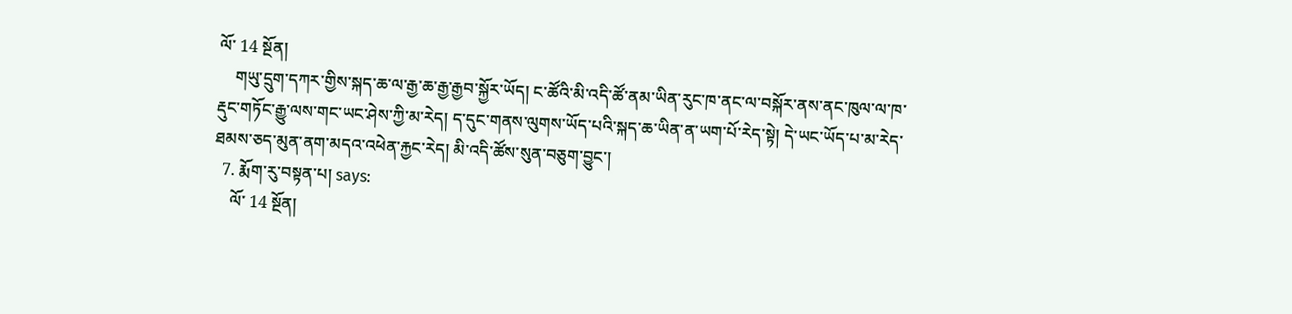ལོ་ 14 སྔོན།
    གཡུ་དྲུག་དཀར་གྱིས་སྐད་ཆ་ལ་རྒྱ་ཆ་རྒྱ་རྒྱབ་སྐྱོར་ཡོད། ང་ཚོའི་མི་འདི་ཚོ་ནམ་ཡིན་རུང་ཁ་ནང་ལ་བསྐོར་ནས་ནང་ཁུལ་ལ་ཁ་རྡུང་གཏོང་རྒྱུ་ལས་གང་ཡང་ཤེས་ཀྱི་མ་རེད། ད་དུང་གནས་ལུགས་ཡོད་པའི་སྐད་ཆ་ཡིན་ན་ཡག་པོ་རེད་སྟེ། དེ་ཡང་ཡོད་པ་མ་རེད་ཐམས་ཅད་མུན་ནག་མདའ་འཕེན་རྐྱང་རེད། མི་འདི་ཚོས་སུན་བཅུག་བྱུང་།
  7. རྨོག་རུ་བསྟན་པ། says:
    ལོ་ 14 སྔོན།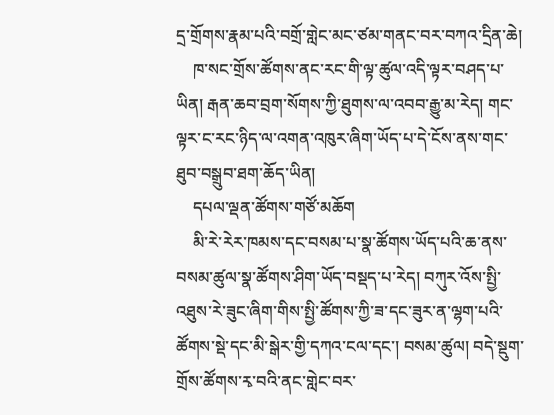དྲ་གྲོགས་རྣམ་པའི་བགྲོ་གླེང་མང་ཙམ་གནང་བར་བཀའ་དྲིན་ཆེ།
    ཁ་སང་གྲོས་ཚོགས་ནང་རང་གི་ལྟ་ཚུལ་འདི་ལྟར་བཤད་པ་ཡིན། རྒན་ཆབ་བྲག་སོགས་ཀྱི་ཐུགས་ལ་འབབ་རྒྱུ་མ་རེད། གང་ལྟར་ང་རང་ཉིད་ལ་འགན་འཁུར་ཞིག་ཡོད་པ་དེ་ངོས་ནས་གང་ཐུབ་བསྒྲུབ་ཐག་ཆོད་ཡིན།
    དཔལ་ལྡན་ཚོགས་གཙོ་མཆོག
    མི་རེ་རེར་ཁམས་དང་བསམ་པ་སྣ་ཚོགས་ཡོད་པའི་ཆ་ནས་བསམ་ཚུལ་སྣ་ཚོགས་ཤིག་ཡོད་བསྡད་པ་རེད། བཀུར་འོས་སྤྱི་འཐུས་རེ་ཟུང་ཞིག་གིས་སྤྱི་ཚོགས་ཀྱི་ཟ་དང་ཟུར་ན་ལྷག་པའི་ཚོགས་སྡེ་དང་མི་སྒེར་གྱི་དཀའ་ངལ་དང་། བསམ་ཚུལ། བདེ་སྡུག་གྲོས་ཚོགས་རྭ་བའི་ནང་གླེང་བར་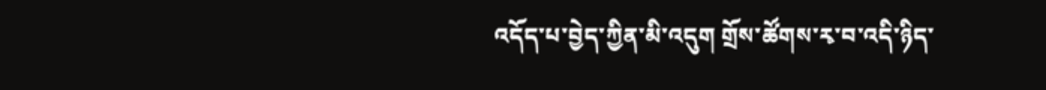འདོད་པ་བྱེད་ཀྱིན་མི་འདུག གྲོས་ཚོགས་རྭ་བ་འདི་ཉིད་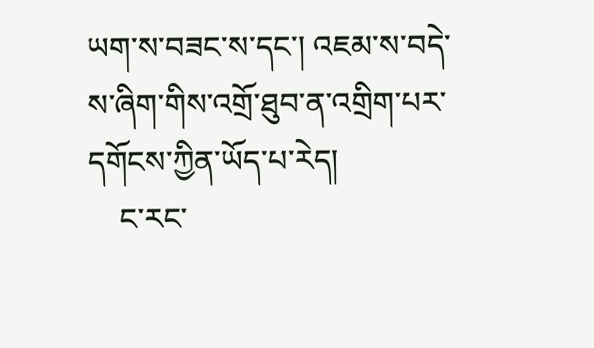ཡག་ས་བཟང་ས་དང་། འཇམ་ས་བདེ་ས་ཞིག་གིས་འགྲོ་ཐུབ་ན་འགྲིག་པར་དགོངས་ཀྱིན་ཡོད་པ་རེད།
    ང་རང་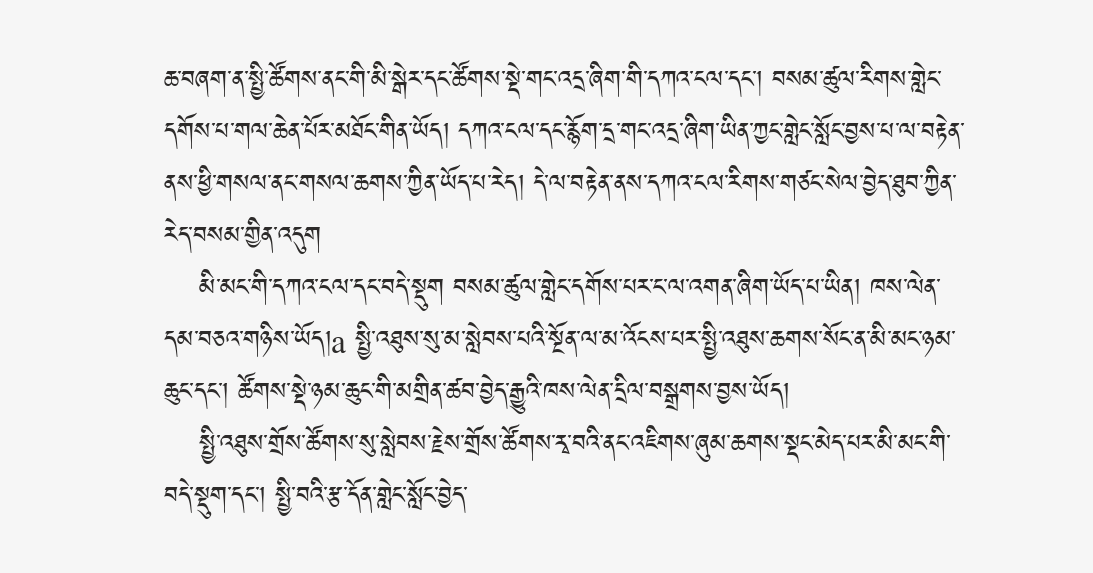ཆ་བཞག་ན་སྤྱི་ཚོགས་ནང་གི་མི་སྒེར་དང་ཚོགས་སྡེ་གང་འདྲ་ཞིག་གི་དཀའ་ངལ་དང་། བསམ་ཚུལ་རིགས་གླེང་དགོས་པ་གལ་ཆེན་པོར་མཐོང་གིན་ཡོད། དཀའ་ངལ་དང་རྙོག་དྲ་གང་འདྲ་ཞིག་ཡིན་ཀྱང་གླེང་སློང་བྱས་པ་ལ་བརྟེན་ནས་ཕྱི་གསལ་ནང་གསལ་ཆགས་ཀྱིན་ཡོད་པ་རེད། དེ་ལ་བརྟེན་ནས་དཀའ་ངལ་རིགས་གཙང་སེལ་བྱེད་ཐུབ་ཀྱིན་རེད་བསམ་གྱིན་འདུག
    མི་མང་གི་དཀའ་ངལ་དང་བདེ་སྡུག བསམ་ཚུལ་གླེང་དགོས་པར་ང་ལ་འགན་ཞིག་ཡོད་པ་ཡིན། ཁས་ལེན་དམ་བཅའ་གཉིས་ཡོད།a སྤྱི་འཐུས་སུ་མ་སླེབས་པའི་སྔོན་ལ་མ་འོངས་པར་སྤྱི་འཐུས་ཆགས་སོང་ན་མི་མང་ཉམ་ཆུང་དང་། ཚོགས་སྡེ་ཉམ་ཆུང་གི་མགྲིན་ཚབ་བྱེད་རྒྱུའི་ཁས་ལེན་དྲིལ་བསྒྲགས་བྱས་ཡོད།
    སྤྱི་འཐུས་གྲོས་ཚོགས་སུ་སླེབས་རྗེས་གྲོས་ཚོགས་རྭ་བའི་ནང་འཇིགས་ཞུམ་ཆགས་སྡང་མེད་པར་མི་མང་གི་བདེ་སྡུག་དང་། སྤྱི་བའི་རྩ་དོན་གླེང་སློང་བྱེད་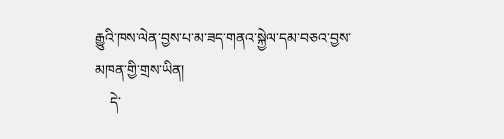རྒྱུའི་ཁས་ལེན་བྱས་པ་མ་ཟད་གནའ་སྐྱེལ་དམ་བཅའ་བྱས་མཁན་གྱི་གྲས་ཡིན།
    དེ་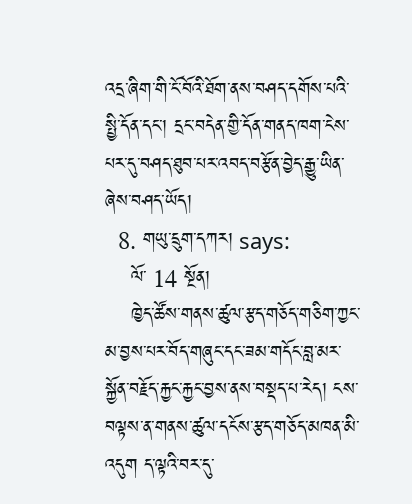འདྲ་ཞིག་གི་ངོ་བོའི་ཐོག་ནས་བཤད་དགོས་པའི་སྤྱི་དོན་དང་། དྲང་བདེན་གྱི་དོན་གནད་ཁག་ངེས་པར་དུ་བཤད་ཐུབ་པར་འབད་བརྩོན་བྱེད་རྒྱུ་ཡིན་ཞེས་བཤད་ཡོད།
  8. གཡུ་དྲུག་དཀར། says:
    ལོ་ 14 སྔོན།
    ཁྱེད་ཚོས་གནས་ཚུལ་རྩད་གཅོད་གཅིག་ཀྱང་མ་བྱས་པར་བོད་གཞུང་དང་ཟམ་གདོང་བླ་མར་སྐྱོན་བརྗོད་རྐྱང་རྐྱང་བྱས་ནས་བསྡད་པ་རེད། ངས་བལྟས་ན་གནས་ཚུལ་དངོས་རྩད་གཅོད་མཁན་མི་འདུག ད་ལྟའི་བར་དུ་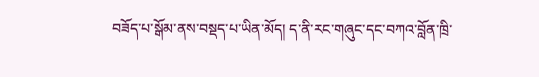བཟོད་པ་སྒོམ་ནས་བསྡད་པ་ཡིན་མོད། ད་ནི་རང་གཞུང་དང་བཀའ་བློན་ཁྲི་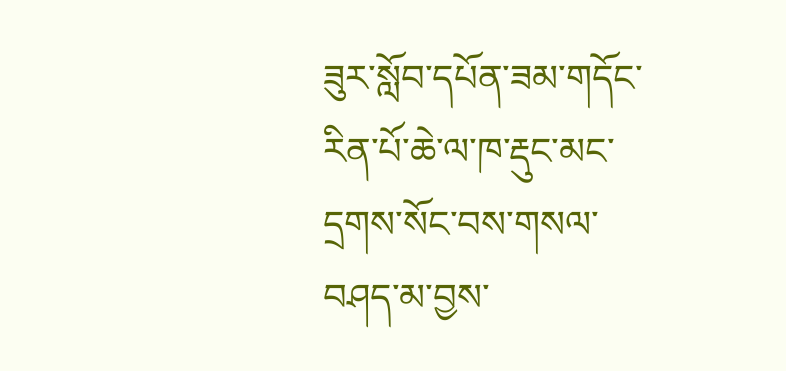ཟུར་སློབ་དཔོན་ཟམ་གདོང་རིན་པོ་ཆེ་ལ་ཁ་རྡུང་མང་དྲགས་སོང་བས་གསལ་བཤད་མ་བྱས་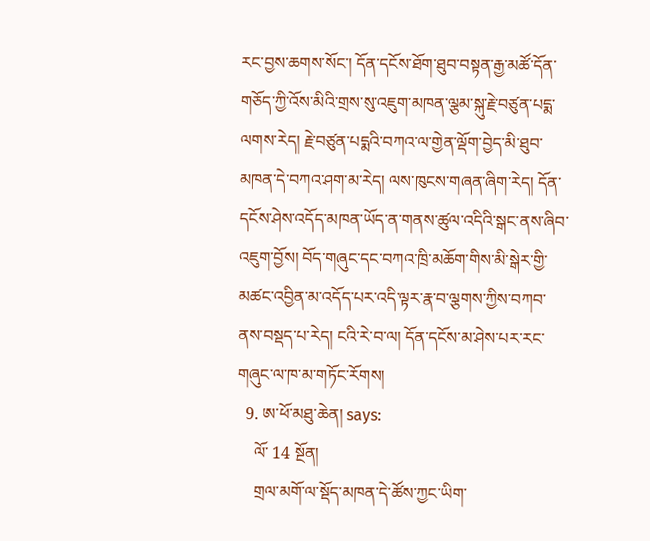རང་བྱས་ཆགས་སོང་། དོན་དངོས་ཐོག་ཐུབ་བསྟན་རྒྱ་མཚོ་དོན་གཅོད་ཀྱི་འོས་མིའི་གྲས་སུ་འཇུག་མཁན་ལྕམ་སྐུ་རྗེ་བཙུན་པདྨ་ལགས་རེད། རྗེ་བཙུན་པདྨའི་བཀའ་ལ་གྱེན་ལྡོག་བྱེད་མི་ཐུབ་མཁན་དེ་བཀའ་ཤག་མ་རེད། ལས་ཁུངས་གཞན་ཞིག་རེད། དོན་དངོས་ཤེས་འདོད་མཁན་ཡོད་ན་གནས་ཚུལ་འདིའི་སྒང་ནས་ཞིབ་འཇུག་བྱོས། བོད་གཞུང་དང་བཀའ་ཁྲི་མཆོག་གིས་མི་སྒེར་གྱི་མཚང་འབྱིན་མ་འདོད་པར་འདི་ལྟར་རྣ་བ་ལྕགས་ཀྱིས་བཀབ་ནས་བསྡད་པ་རེད། ངའི་རེ་བ་ལ། དོན་དངོས་མ་ཤེས་པར་རང་གཞུང་ལ་ཁ་མ་གཏོང་རོགས།
  9. ཨ་ཕོ་མཐུ་ཆེན། says:
    ལོ་ 14 སྔོན།
    གྲལ་མགོ་ལ་སྡོད་མཁན་དེ་ཚོས་ཀྱང་ཡིག་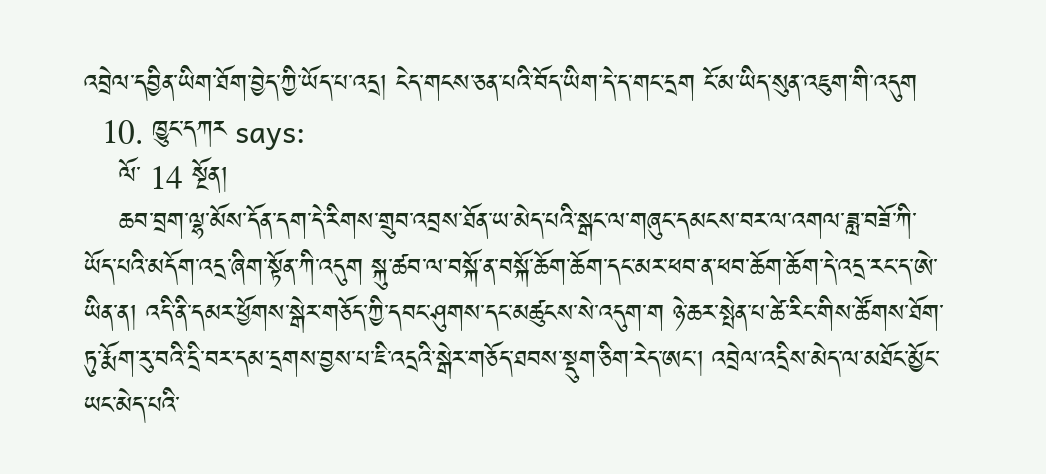འབྲེལ་དབྱིན་ཡིག་ཐོག་བྱེད་ཀྱི་ཡོད་པ་འདྲ། ངེད་གངས་ཅན་པའི་བོད་ཡིག་དེ་ད་གང་དྲག ངོ་མ་ཡིད་སུན་འཇུག་གི་འདུག
  10. ཁྱུང་དཀར says:
    ལོ་ 14 སྔོན།
    ཆབ་བྲག་ལྷ་མོས་དོན་དག་དེ་རིགས་གྲུབ་འབྲས་ཐོན་ཡ་མེད་པའི་སྒང་ལ་གཞུང་དམངས་བར་ལ་འགལ་ཟླ་བཟོ་ཀི་ཡོད་པའི་མདོག་འདྲ་ཞིག་སྟོན་ཀི་འདུག སྐུ་ཚབ་ལ་བསྐོ་ན་བསྐོ་ཆོག་ཆོག་དང་མར་ཕབ་ན་ཕབ་ཆོག་ཆོག་དེ་འདྲ་རང་ད་ཨེ་ཡིན་ན། འདི་ནི་དམར་ཕྱོགས་སྒེར་གཅོད་ཀྱི་དབང་ཤུགས་དང་མཚུངས་སེ་འདུག་ག ཉེ་ཆར་སྤེན་པ་ཚེ་རིང་གིས་ཚོགས་ཐོག་ཏུ་རྨོག་རུ་བའི་དྲི་བར་དམ་དྲགས་བྱས་པ་ཇི་འདྲའི་སྒེར་གཅོད་ཐབས་སྡུག་ཅིག་རེད་ཨང་། འབྲེལ་འདྲིས་མེད་ལ་མཐོང་མྱོང་ཡང་མེད་པའི་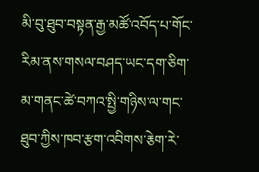མི་བུ་ཐུབ་བསྟན་རྒྱ་མཚོ་འབོད་པ་གོང་རིམ་ནས་གསལ་བཤད་ཡང་དག་ཅིག་མ་གནང་ཚེ་བཀའ་སྤྱི་གཉིས་ལ་གང་ཐུབ་ཀྱིས་ཁབ་རྩག་འབིགས་རྕེག་རེ་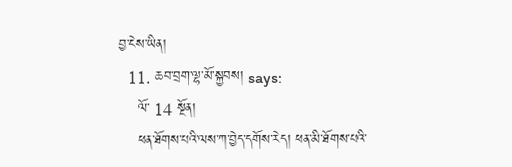བྱ་ངེས་ཡིན།
  11. ཆབ་བྲག་ལྷ་མོ་སྐྱབས། says:
    ལོ་ 14 སྔོན།
    ཕན་ཐོགས་པའི་ལས་ཀ་བྱེད་དགོས་རེད། ཕན་མི་ཐོགས་པའི་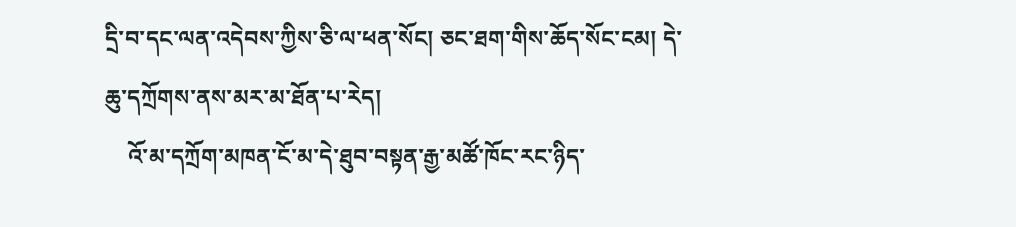དྲི་བ་དང་ལན་འདེབས་ཀྱིས་ཅི་ལ་ཕན་སོང། ཅང་ཐག་གིས་ཆོད་སོང་ངམ། དེ་ཆུ་དཀྲོགས་ནས་མར་མ་ཐོན་པ་རེད།
    འོ་མ་དཀྲོག་མཁན་ངོ་མ་དེ་ཐུབ་བསྟན་རྒྱ་མཚོ་ཁོང་རང་ཉིད་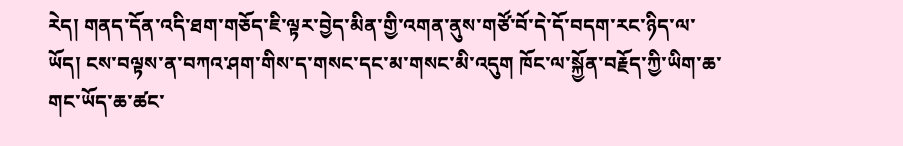རེད། གནད་དོན་འདི་ཐག་གཅོད་ཇི་ལྟར་བྱེད་མིན་གྱི་འགན་ནུས་གཙོ་བོ་དེ་དོ་བདག་རང་ཉིད་ལ་ཡོད། ངས་བལྟས་ན་བཀའ་ཤག་གིས་ད་གསང་དང་མ་གསང་མི་འདུག ཁོང་ལ་སྐྱོན་བརྗོད་ཀྱི་ཡིག་ཆ་གང་ཡོད་ཆ་ཚང་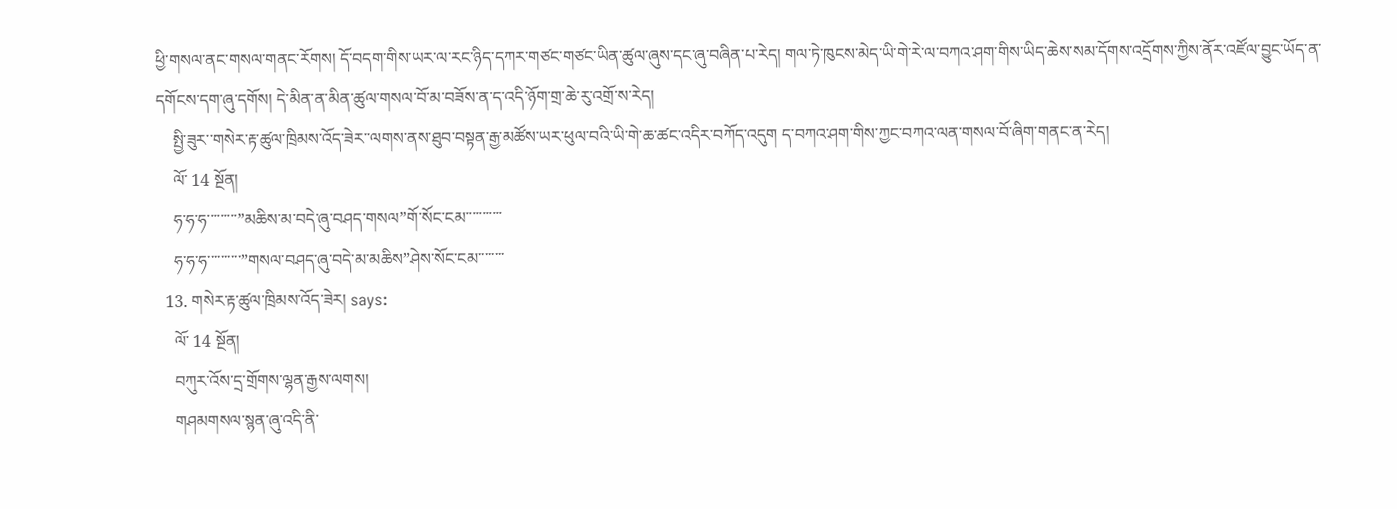ཕྱི་གསལ་ནང་གསལ་གནང་རོགས། དོ་བདག་གིས་ཡར་ལ་རང་ཉིད་དཀར་གཙང་གཙང་ཡིན་ཚུལ་ཞུས་དང་ཞུ་བཞིན་པ་རེད། གལ་ཏེ་ཁུངས་མེད་ཡི་གེ་རེ་ལ་བཀའ་ཤག་གིས་ཡིད་ཆེས་སམ་དོགས་འདྲོགས་ཀྱིས་ནོར་འཛོལ་བྱུང་ཡོད་ན་དགོངས་དག་ཞུ་དགོས། དེ་མིན་ན་མིན་ཚུལ་གསལ་བོ་མ་བཟོས་ན་ད་འདི་ཉོག་གྲ་ཆེ་རུ་འགྲོ་ས་རེད།
    སྤྱི་ཟུར་་གསེར་རྟ་ཚུལ་ཁྲིམས་འོད་ཟེར་་ལགས་ནས་ཐུབ་བསྟན་རྒྱ་མཚོས་ཡར་ཕུལ་བའི་ཡི་གེ་ཆ་ཚང་འདིར་བཀོད་འདུག ད་བཀའ་ཤག་གིས་ཀྱང་བཀའ་ལན་གསལ་བོ་ཞིག་གནང་ན་རེད།
    ལོ་ 14 སྔོན།
    ཧ་ཧ་ཧ་་་་་་་་་”མཆིས་མ་བདེ་ཞུ་བཤད་གསལ”གོ་སོང་ངམ་་་་་་་་་་་
    ཧ་ཧ་ཧ་་་་་་་་་་”གསལ་བཤད་ཞུ་བདེ་མ་མཆིས”ཤེས་སོང་ངམ་་་་་་་་
  13. གསེར་རྟ་ཚུལ་ཁྲིམས་འོད་ཟེར། says:
    ལོ་ 14 སྔོན།
    བཀུར་འོས་དྲ་གྲོགས་ལྷན་རྒྱས་ལགས།
    གཤམགསལ་སྙན་ཞུ་འདི་ནི་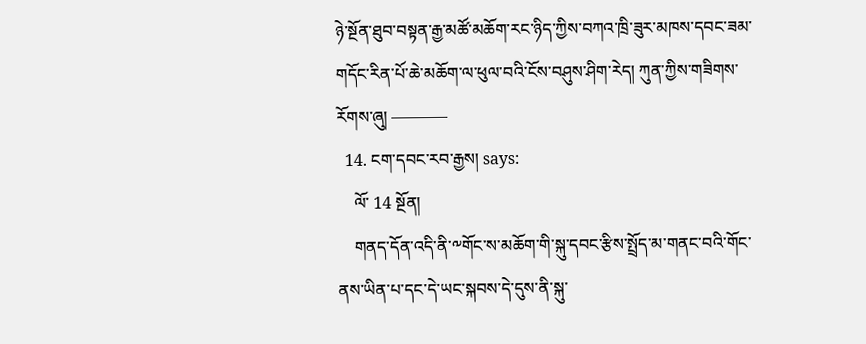ཉེ་སྔོན་ཐུབ་བསྟན་རྒྱ་མཚོ་མཆོག་རང་ཉིད་ཀྱིས་བཀའ་ཁྲི་ཟུར་མཁས་དབང་ཟམ་གདོང་རིན་པོ་ཆེ་མཆོག་ལ་ཕུལ་བའི་ངོས་བཤུས་ཤིག་རེད། ཀུན་ཀྱིས་གཟིགས་རོགས་ཞུ། ———–
  14. ངག་དབང་རབ་རྒྱས། says:
    ལོ་ 14 སྔོན།
    གནད་དོན་འདི་ནི་༸གོང་ས་མཆོག་གི་སྐུ་དབང་རྩིས་སྤྲོད་མ་གནང་བའི་གོང་ནས་ཡིན་པ་དང་དེ་ཡང་སྐབས་དེ་དུས་ནི་སྐུ་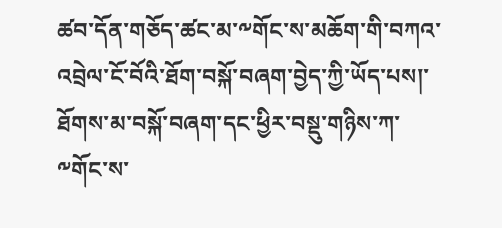ཚབ་དོན་གཅོད་ཚང་མ་༸གོང་ས་མཆོག་གི་བཀའ་འབྲེལ་ངོ་བོའི་ཐོག་བསྐོ་བཞག་བྱེད་ཀྱི་ཡོད་པས།་ཐོགས་མ་བསྐོ་བཞག་དང་ཕྱིར་བསྡུ་གཉིས་ཀ་༸གོང་ས་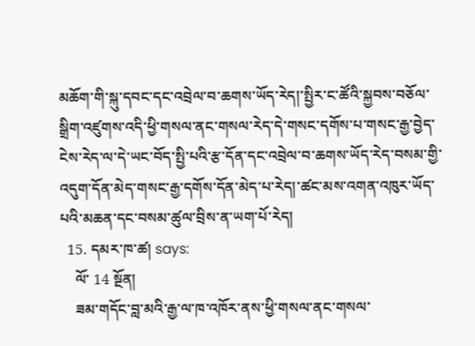མཆོག་གི་སྐུ་དབང་དང་འབྲེལ་བ་ཆགས་ཡོད་རེད།་སྤྱིར་ང་ཚོའི་སྐྱབས་བཅོལ་སྒྲིག་འཛུགས་འདི་ཕྱི་གསལ་ནང་གསལ་རེད་དེ་གསང་དགོས་པ་གསང་རྒྱ་བྱེད་ངེས་རེད་ལ་དེ་ཡང་བོད་སྤྱི་པའི་རྩ་དོན་དང་འབྲེལ་བ་ཆགས་ཡོད་རེད་བསམ་གྱི་འདུག་དོན་མེད་གསང་རྒྱ་དགོས་དོན་མེད་པ་རེད།་ཚང་མས་འགན་འཁུར་ཡོད་པའི་མཆན་དང་བསམ་ཚུལ་བྲིས་ན་ཡག་པོ་རེད།
  15. དམར་ཁ་ཚ། says:
    ལོ་ 14 སྔོན།
    ཟམ་གདོང་བླ་མའི་རྒྱ་ལ་ཁ་འཁོར་ནས་ཕྱི་གསལ་ནང་གསལ་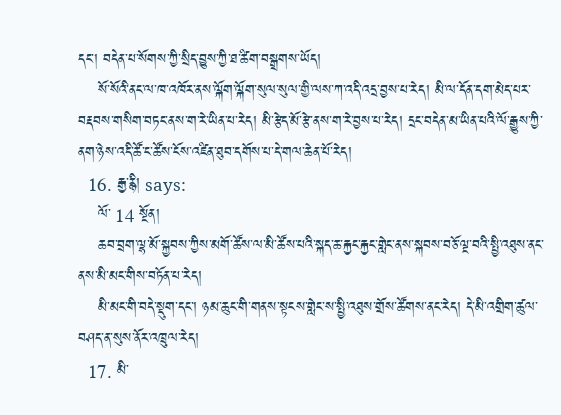དང་། བདེན་པ་སོགས་ཀྱི་སྲིད་བྱུས་ཀྱི་ཐ་ཚིག་བསྒྲགས་ཡོད།
    སོ་སོའི་ནང་ལ་ཁ་འཁོར་ནས་ལྐོག་ལྐོག་སུལ་སུལ་གྱི་ལས་ཀ་འདི་འདྲ་བྱས་པ་རེད། མི་ལ་དོན་དག་མེད་པར་བརྡབས་གསིག་བཏང་ནས་ག་རེ་ཡིན་པ་རེད། མི་རྩེད་མོ་རྩེ་ནས་ག་རེ་བྱས་པ་རེད། དྲང་བདེན་མ་ཡིན་པའི་ལོ་རྒྱུས་ཀྱི་ནག་ཉེས་འདི་ཚོ་ང་ཚོས་ངོས་འཛིན་ཐུབ་དགོས་པ་དེ་གལ་ཆེན་པོ་རེད།
  16. རྒྱ་རྙི། says:
    ལོ་ 14 སྔོན།
    ཆབ་བྲག་ལྷ་མོ་སྐྱབས་ཀྱིས་མགོ་ཚོས་ལ་མི་ཚོས་པའི་སྐད་ཆ་རྐྱང་རྐྱང་གླེང་ནས་སྐབས་བཅོ་ལྔ་བའི་སྤྱི་འཐུས་ནང་ནས་མི་མང་གིས་བཏོན་པ་རེད།
    མི་མང་གི་བདེ་སྡུག་དང་། ཉམ་ཆུང་གི་གནས་སྟངས་གླེང་ས་སྤྱི་འཐུས་གྲོས་ཚོགས་ནང་རེད། དེ་མི་འགྲིག་ཚུལ་བཤད་ན་སུས་ནོར་འཁྲུལ་རེད།
  17. མི་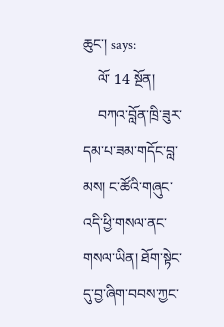ཆུང་། says:
    ལོ་ 14 སྔོན།
    བཀའ་བློན་ཁྲི་ཟུར་དམ་པ་ཟམ་གདོང་བླ་མས། ང་ཚོའི་གཞུང་འདི་ཕྱི་གསལ་ནང་གསལ་ཡིན། ཐོག་སྟེང་དུ་བྱ་ཞིག་བབས་ཀྱང་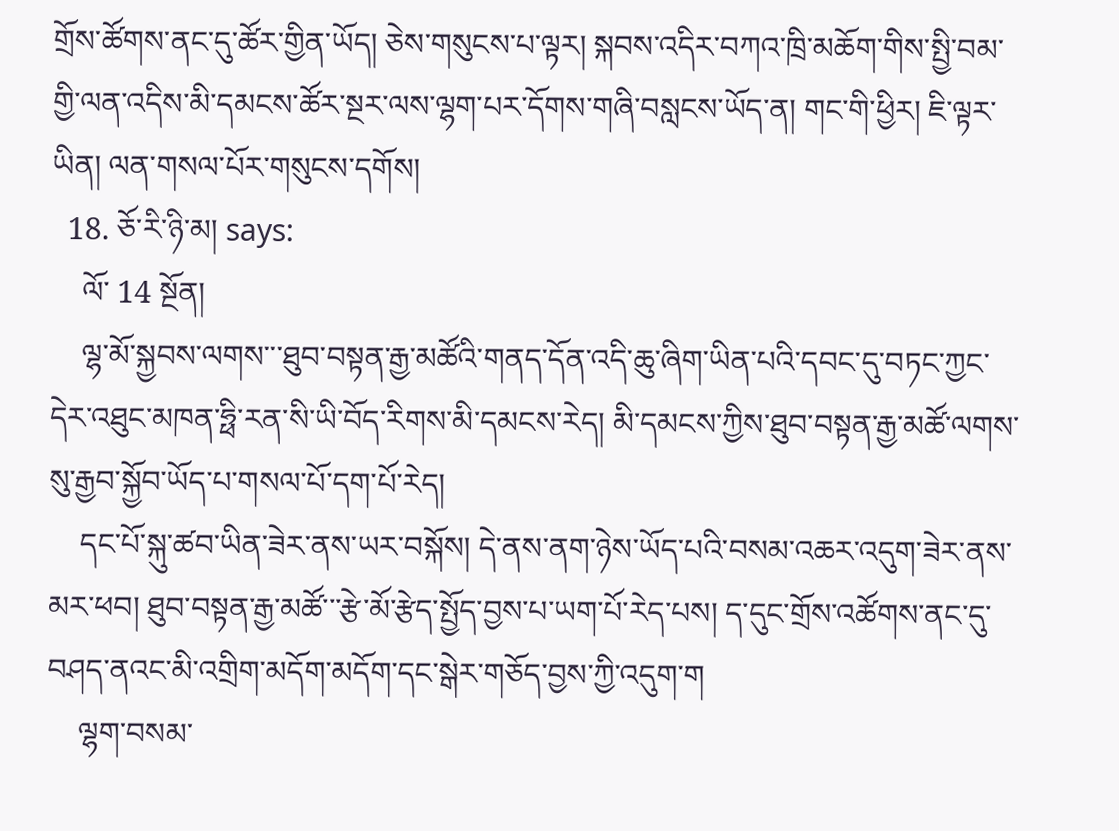གྲོས་ཚོགས་ནང་དུ་ཚོར་གྱིན་ཡོད། ཅེས་གསུངས་པ་ལྟར། སྐབས་འདིར་བཀའ་ཁྲི་མཆོག་གིས་སྤྱི་བམ་གྱི་ལན་འདིས་མི་དམངས་ཚོར་སྔར་ལས་ལྷག་པར་དོགས་གཞི་བསླངས་ཡོད་ན། གང་གི་ཕྱིར། ཇི་ལྟར་ཡིན། ལན་གསལ་པོར་གསུངས་དགོས།
  18. ཅོ་རི་ཉི་མ། says:
    ལོ་ 14 སྔོན།
    ལྷ་མོ་སྐྱབས་ལགས་་་ཐུབ་བསྟན་རྒྱ་མཚོའི་གནད་དོན་འདི་ཆུ་ཞིག་ཡིན་པའི་དབང་དུ་བཏང་ཀྱང་དེར་འཐུང་མཁན་ཧྥི་རན་སི་ཡི་བོད་རིགས་མི་དམངས་རེད། མི་དམངས་ཀྱིས་ཐུབ་བསྟན་རྒྱ་མཚོ་ལགས་སུ་རྒྱབ་སྐྱོབ་ཡོད་པ་གསལ་པོ་དག་པོ་རེད།
    དང་པོ་སྐུ་ཚབ་ཡིན་ཟེར་ནས་ཡར་བསྐོས། དེ་ནས་ནག་ཉེས་ཡོད་པའི་བསམ་འཆར་འདུག་ཟེར་ནས་མར་ཕབ། ཐུབ་བསྟན་རྒྱ་མཚོ་་་རྩེ་མོ་རྩེད་སྤྱོད་བྱས་པ་ཡག་པོ་རེད་པས། ད་དུང་གྲོས་འཚོགས་ནང་དུ་བཤད་ནའང་མི་འགྲིག་མདོག་མདོག་དང་སྒེར་གཅོད་བྱས་ཀྱི་འདུག་ག
    ལྷག་བསམ་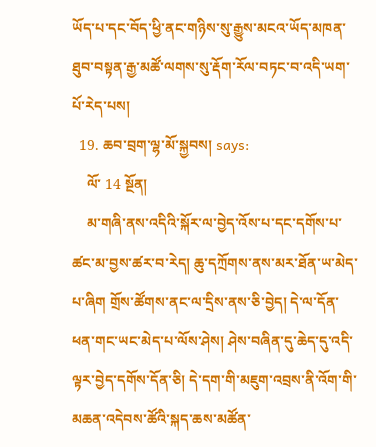ཡོད་པ་དང་བོད་ཕྱི་ནང་གཉིས་སུ་རྒྱུས་མངའ་ཡོད་མཁན་ཐུབ་བསྟན་རྒྱ་མཚོ་ལགས་སུ་རྡོག་རོལ་བཏང་བ་འདི་ཡག་པོ་རེད་པས།
  19. ཆབ་བྲག་ལྷ་མོ་སྐྱབས། says:
    ལོ་ 14 སྔོན།
    མ་གཞི་ནས་འདིའི་སྐོར་ལ་བྱེད་འོས་པ་དང་དགོས་པ་ཚང་མ་བྱས་ཚར་བ་རེད། ཆུ་དཀྲོགས་ནས་མར་ཐོན་ཡ་མེད་པ་ཞིག གྲོས་ཚོགས་ནང་ལ་དྲིས་ནས་ཅི་བྱེད། དེ་ལ་དོན་ཕན་གང་ཡང་མེད་པ་ལོས་ཤེས། ཤེས་བཞིན་དུ་ཆེད་དུ་འདི་ལྟར་བྱེད་དགོས་དོན་ཅི། དེ་དག་གི་མཇུག་འབྲས་ནི་འོག་གི་མཆན་འདེབས་ཚོའི་སྐད་ཆས་མཚོན་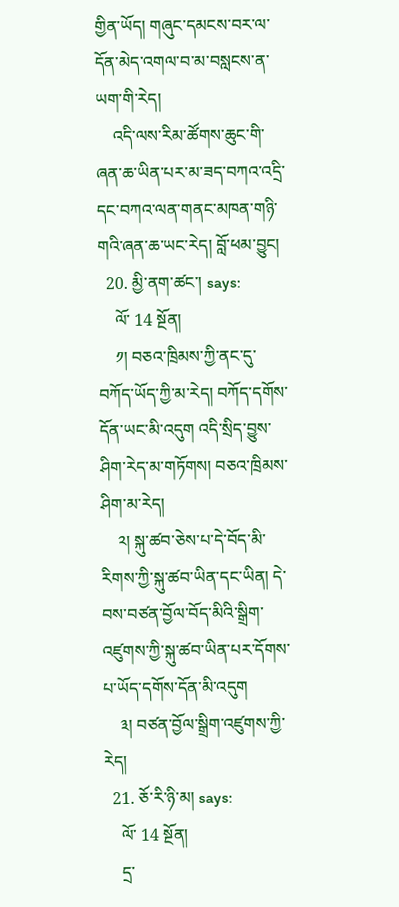གྱིན་ཡོད། གཞུང་དམངས་བར་ལ་དོན་མེད་འགལ་བ་མ་བསླངས་ན་ཡག་གི་རེད།
    འདི་ལས་རིམ་ཚོགས་ཆུང་གི་ཞན་ཆ་ཡིན་པར་མ་ཟད་བཀའ་འདྲི་དང་བཀའ་ལན་གནང་མཁན་གཉི་གའི་ཞན་ཆ་ཡང་རེད། བློ་ཕམ་བྱུང།
  20. མྱི་ནག་ཚང་། says:
    ལོ་ 14 སྔོན།
    ༡། བཅའ་ཁྲིམས་ཀྱི་ནང་དུ་བཀོད་ཡོད་ཀྱི་མ་རེད། བཀོད་དགོས་དོན་ཡང་མི་འདུག འདི་སྲིད་བྱུས་ཤིག་རེད་མ་གཏོགས། བཅའ་ཁྲིམས་ཤིག་མ་རེད།
    ༢། སྐུ་ཚབ་ཅེས་པ་དེ་བོད་མི་རིགས་ཀྱི་སྐུ་ཚབ་ཡིན་དང་ཡིན། དེ་བས་བཙན་བྱོལ་བོད་མིའི་སྒྲིག་འཛུགས་ཀྱི་སྐུ་ཚབ་ཡིན་པར་དོགས་པ་ཡོད་དགོས་དོན་མི་འདུག
    ༣། བཙན་བྱོལ་སྒྲིག་འཛུགས་ཀྱི་རེད།
  21. ཅོ་རི་ཉི་མ། says:
    ལོ་ 14 སྔོན།
    དྲ་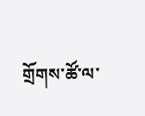གྲོགས་ཚོ་ལ་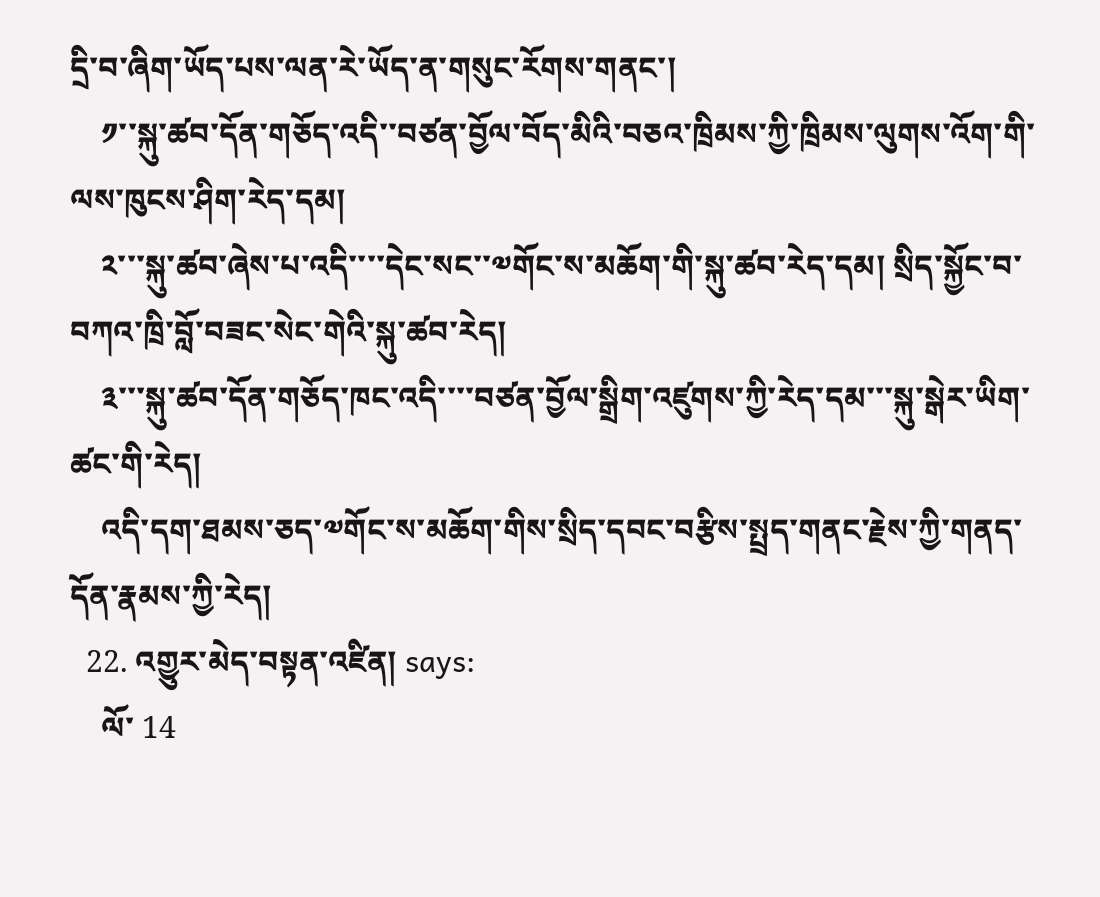དྲི་བ་ཞིག་ཡོད་པས་ལན་རེ་ཡོད་ན་གསུང་རོགས་གནང་།
    ༡་་སྐུ་ཚབ་དོན་གཅོད་འདི་་བཙན་བྱོལ་བོད་མིའི་བཅའ་ཁྲིམས་ཀྱི་ཁྲིམས་ལུགས་འོག་གི་ལས་ཁུངས་ཤིག་རེད་དམ།
    ༢་་་སྐུ་ཚབ་ཞེས་པ་འདི་་་་དེང་སང་་༧གོང་ས་མཆོག་གི་སྐུ་ཚབ་རེད་དམ། སྲིད་སྐྱོང་བ་བཀའ་ཁྲི་བློ་བཟང་སེང་གེའི་སྐུ་ཚབ་རེད།
    ༣་་་སྐུ་ཚབ་དོན་གཅོད་ཁང་འདི་་་་བཙན་བྱོལ་སྒྲིག་འཛུགས་ཀྱི་རེད་དམ་་་སྐུ་སྒེར་ཡིག་ཚང་གི་རེད།
    འདི་དག་ཐམས་ཅད་༧གོང་ས་མཆོག་གིས་སྲིད་དབང་བརྩིས་སྤྲད་གནང་རྗེས་ཀྱི་གནད་དོན་རྣམས་ཀྱི་རེད།
  22. འགྱུར་མེད་བསྟན་འཛིན། says:
    ལོ་ 14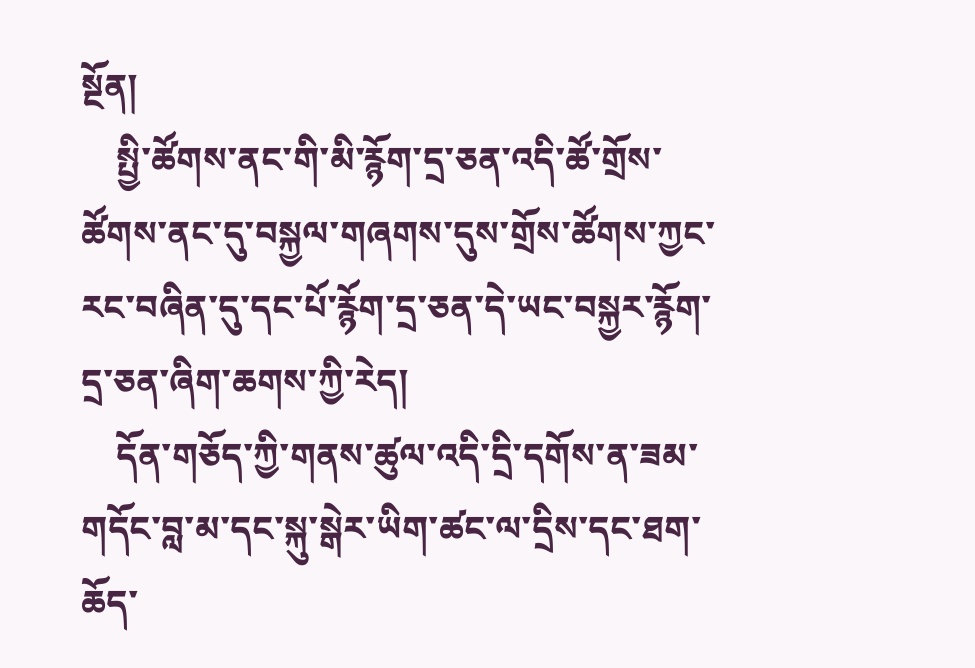སྔོན།
    སྤྱི་ཚོགས་ནང་གི་མི་རྙོག་དྲ་ཅན་འདི་ཚོ་གྲོས་ཚོགས་ནང་དུ་བསྐྱལ་གཞགས་དུས་གྲོས་ཚོགས་ཀྱང་རང་བཞིན་དུ་དང་པོ་རྙོག་དྲ་ཅན་དེ་ཡང་བསྐྱར་རྙོག་དྲ་ཅན་ཞིག་ཆགས་ཀྱི་རེད།
    དོན་གཅོད་ཀྱི་གནས་ཚུལ་འདི་དྲི་དགོས་ན་ཟམ་གདོང་བླ་མ་དང་སྐུ་སྒེར་ཡིག་ཚང་ལ་དྲིས་དང་ཐག་ཆོད་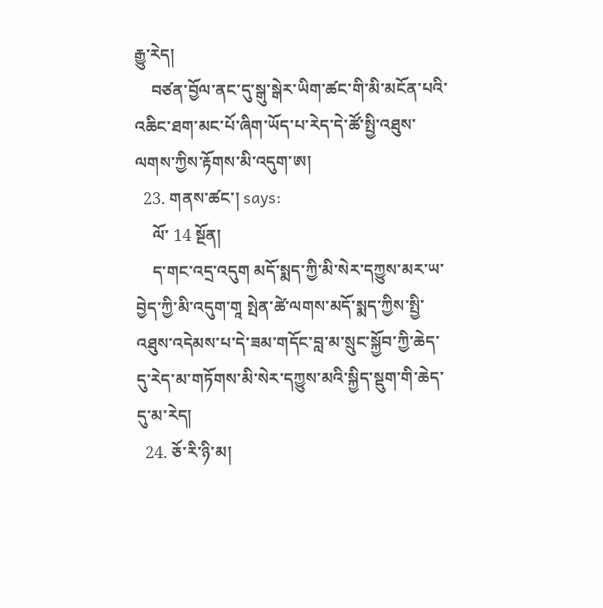རྒྱུ་རེད།
    བཙན་བྱོལ་ནང་དུ་སྒུ་སྒེར་ཡིག་ཚང་གི་མི་མངོན་པའི་འཆིང་ཐག་མང་པོ་ཞིག་ཡོད་པ་རེད་དེ་ཚོ་སྤྱི་འཐུས་ལགས་ཀྱིས་རྟོགས་མི་འདུག་ཨ།
  23. གནས་ཚང་། says:
    ལོ་ 14 སྔོན།
    ད་གང་འདྲ་འདུག མདོ་སྨད་ཀྱི་མི་སེར་དཀྱུས་མར་ཡ་བྱེད་ཀྱི་མི་འདུག་གཱ སྤེན་ཚེ་ལགས་མདོ་སྨད་ཀྱིས་སྤྱི་འཐུས་འདེམས་པ་དེ་ཟམ་གདོང་བླ་མ་སྲུང་སྐྱོབ་ཀྱི་ཆེད་དུ་རེད་མ་གཏོགས་མི་སེར་དཀྱུས་མའི་སྐྱིད་སྡུག་གི་ཆེད་དུ་མ་རེད།
  24. ཅོ་རི་ཉི་མ།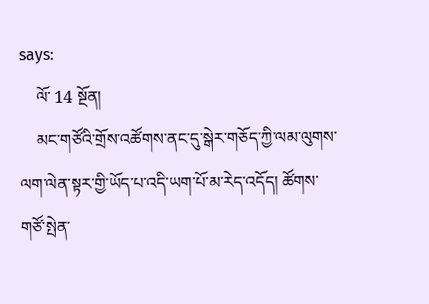says:
    ལོ་ 14 སྔོན།
    མང་གཙོའི་གྲོས་འཚོགས་ནང་དུ་སྒེར་གཅོད་ཀྱི་ལམ་ལུགས་ལག་ལེན་སྟར་གྱི་ཡོད་པ་འདི་ཡག་པོ་མ་རེད་འདོད། ཚོགས་གཙོ་སྤེན་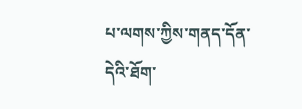པ་ལགས་ཀྱིས་གནད་དོན་དེའི་ཐོག་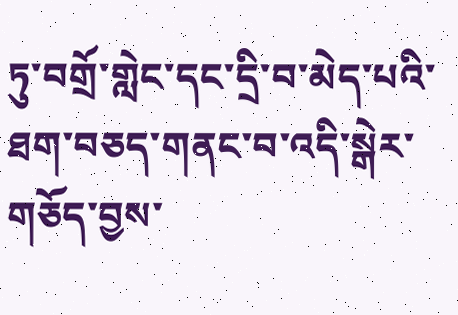ཏུ་བགྲོ་གླེང་དང་དྲི་བ་མེད་པའི་ཐག་བཅད་གནང་བ་འདི་སྒེར་གཅོད་བྱས་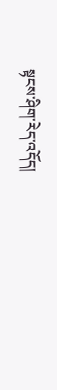སྟངས་ཤིག་རེད་འདོད།